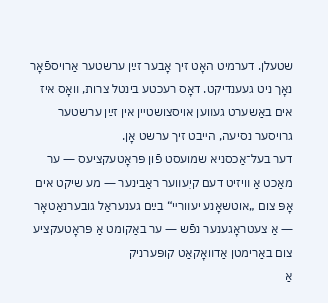שטעלן. דערמיט האָט זיך אָבער זײַן ערשטער אַרױספֿאָר נאָך ניט געענדיקט. דאָס רעכטע בינטל צרות, װאָס איז אים באַשערט געװען אױסצושטײן אין זײַן ערשטער גרױסער נסיעה, הײבט זיך ערשט אָן.
דער בעל־אַכסניא שמועסט פֿון פּראָטעקציעס ― ער מאַכט אַ װיזיט דעם קיִעװער ראַבינער ― מע שיקט אים אָפּ צום „אוטשאָנע יעװרײ“ בײַם גענעראַל גובערנאַטאָר ― אַ צעטראָגענער נפֿש ― ער באַקומט אַ פּראָטעקציע צום באַרימטן אַדװאָקאַט קופּערניק
אַ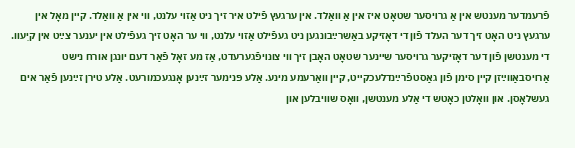פֿרעמדער מענטש אין אַ גרױסער שטאָט איז אין אַ װאַלד. אין ערגעץ פֿילט איר זיך ניט אַזױ עלנט, װי אין אַ װאַלד. קײן מאָל אין ערגעץ ניט האָט זיך דער העלד פֿון די דאָזיקע באַשרײַבונגען ניט געפֿילט אַזױ עלנט, װי ער האָט זיך געפֿילט אין יענער צײַט אין קיִעװ. די מענטשן פֿון דער דאָזיקער גרױסער שײנער שטאָט האָבן זיך װי צונױפֿגערעדט, אַז מע זאָל פֿאַר דעם יונגן אורח נישט אַרױסבאַװײַזן קײן סימן פֿון גאַסטפֿרײַנדלעכקײט, קײן װאַרעמע מינע. אַלע פּנימער זײַנען אָנגעכמורעט. אַלע טירן זײַנען פֿאַר אים געשלאָסן. און װאָלטן כאָטש די אַלע מענטשן, װאָס שװיבלען און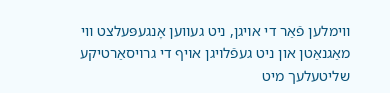װימלען פֿאַר די אױגן, ניט געװען אָנגעפּעלצט װי מאַגנאַטן און ניט געפֿלױגן אױף די גרױסאַרטיקע שליטעלעך מיט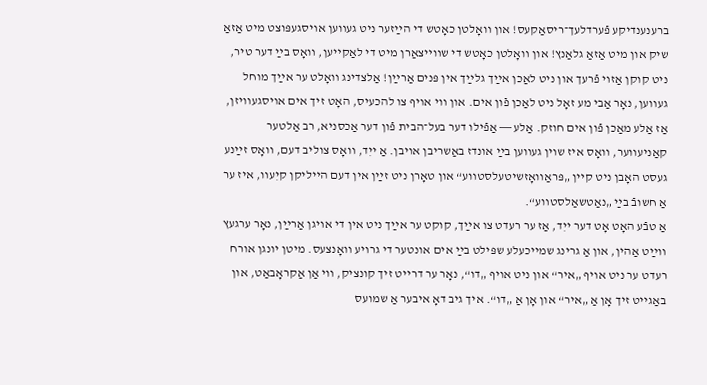ברענענדיקע פֿערדלעך־ריסאַקעס! און װאָלטן כאָטש די הײַזער ניט געװען אױסגעפּוצט מיט אַזאַ שיק און מיט אַזאַ גלאַנץ! און װאָלטן כאָטש די שװײצאַרן מיט די לאַקײען, װאָס בײַ דער טיר, ניט קוקן אַזױ פֿרעך און ניט לאַכן אײַך גלײַך אין פּנים אַרײַן! אַלצדינג װאָלט ער אײַך מוחל געװען, נאָר אַבי מע זאָל ניט לאַכן פֿון אים. און װי אױף צו להכעיס, האָט זיך אים אױסגעװיזן, אַז אַלע מאַכן פֿון אים חוזק. אַלע ― אַפֿילו דער בעל־הבית פֿון דער אַכסניא, רב אַלטער קאַניעװער, װאָס איז שױן געװען בײַ אונדז באַשריבן אױבן. אַ ייִד, װאָס צוליב דעם, װאָס זײַנע געסט האָבן ניט קײן „פּראַװאָזשיטעלסטװע“ און טאָרן ניט זײַן אין דעם הײליקן קיִעװ, איז ער אַ חשובֿ בײַ „נאַטשאַלסטװע“.
אַ טבֿע האָט אָט דער ייִד, אַז ער רעדט צו אײַך, קוקט ער אײַך ניט אין די אױגן אַרײַן, נאָר ערגעץ װײַט אַהין, און אַ גרינג שמײכעלע שפּילט בײַ אים אונטער די גרױע װאָנצעס. מיטן יונגן אורח רעדט ער ניט אױף „איר“ און ניט אױף „דו“, נאָר ער דרײט זיך קונציק, װי אַן אַקראָבאַט, און באַגײט זיך אָן אַ „איר“ און אָן אַ „דו“. איך גיב דאָ איבער אַ שמועס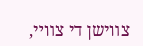צװישן די צװײ,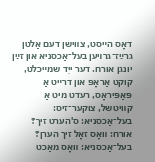דאָס הײסט, צװישן דעם אַלטן גרײַז־גרױען בעל־אַכסניא און זײַן יונגן אורח. דער ייִד שמײכלט, קוקט אַראָפּ און דרײט אַ פּאַפּיראָס, רעדט מיט אַ קװיטשל, צוקער־זיס:
בעל־אַכסניא: ס'הערט זיך?
אורח: װאָס זאָל זיך הערן?
בעל־אַכסניא: װאָס מאַכט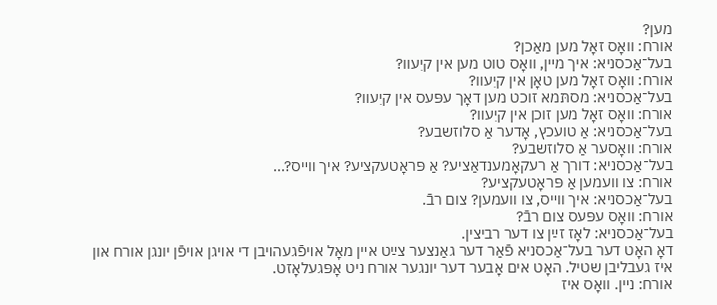מען?
אורח: װאָס זאָל מען מאַכן?
בעל־אַכסניא: איך מײן, װאָס טוט מען אין קיִעװ?
אורח: װאָס זאָל מען טאָן אין קיִעװ?
בעל־אַכסניא: מסתּמא זוכט מען דאָך עפּעס אין קיִעװ?
אורח: װאָס זאָל מען זוכן אין קיִעװ?
בעל־אַכסניא: אַ טועכץ, אָדער אַ סלוזשבע?
אורח: װאָסער אַ סלוזשבע?
בעל־אַכסניא: דורך אַ רעקאָמענדאַציע? אַ פּראָטעקציע? איך װײס?…
אורח: צו װעמען אַ פּראָטעקציע?
בעל־אַכסניא: איך װײס, צו װעמען? צום רבֿ.
אורח: װאָס עפּעס צום רבֿ?
בעל־אַכסניא: לאָז זײַן צו דער רביצין.
דאָ האָט דער בעל־אַכסניא פֿאַר דער גאַנצער צײַט אײן מאָל אױפֿגעהױבן די אױגן אױפֿן יונגן אורח און איז געבליבן שטיל. האָט אים אָבער דער יונגער אורח ניט אָפּגעלאָזט.
אורח: נײן. װאָס איז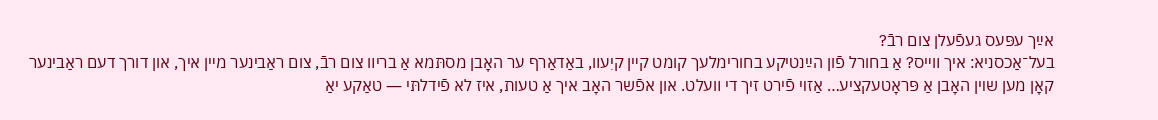אײַך עפּעס געפֿעלן צום רבֿ?
בעל־אַכסניא: איך װײס? אַ בחורל פֿון הײַנטיקע בחורימלעך קומט קײן קיִעװ, באַדאַרף ער האָבן מסתּמא אַ בריװ צום רבֿ, צום ראַבינער מײן איך, און דורך דעם ראַבינער קאָן מען שױן האָבן אַ פּראָטעקציע… אַזױ פֿירט זיך די װעלט. און אפֿשר האָב איך אַ טעות, איז לא פֿידלתּי ― טאַקע יאַ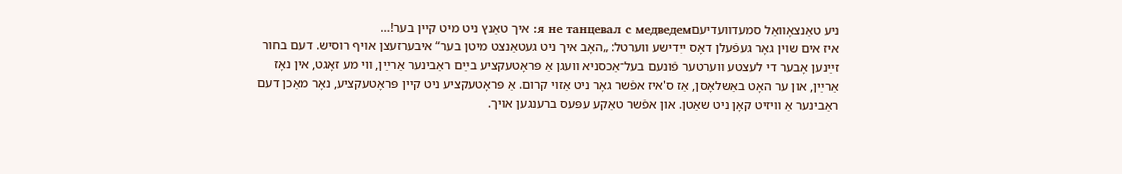ניע טאַנצאָװאַל סמעדװעדיעםя не танцевал с медведем: איך טאַנץ ניט מיט קײן בער!…
איז אים שױן גאָר געפֿעלן דאָס ייִדישע װערטל: „האָב איך ניט געטאַנצט מיטן בער“ איבערזעצן אױף רוסיש. דעם בחור זײַנען אָבער די לעצטע װערטער פֿונעם בעל־אַכסניא װעגן אַ פּראָטעקציע בײַם ראַבינער אַרײַן, װי מע זאָגט, אין נאָז אַרײַן, און ער האָט באַשלאָסן, אַז ס'איז אפֿשר גאָר ניט אַזױ קרום. אַ פּראָטעקציע ניט קײן פּראָטעקציע, נאָר מאַכן דעם ראַבינער אַ װיזיט קאָן ניט שאַטן. און אפֿשר טאַקע עפּעס ברענגען אױך.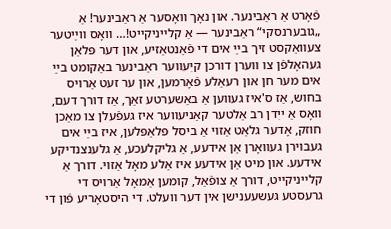פֿאָרט אַ ראַבינער. און נאָך װאָסער אַ ראַבינער! אַ „גובערנסקי“ ראַבינער ― אַ קלײניקײט!… װאָס װײַטער צעװאַקסט זיך בײַ אים די פֿאַנטאַזיע, און דער פּלאַן געהאָלפֿן צו װערן דורכן קיִעװער ראַבינער באַקומט בײַ אים מער חן און רעאַלע פֿאָרמען, און ער זעט אַרױס בחוש, אַז ס'איז געװען אַ באַשערטע זאַך, אַז דורך דעם, װאָס אַ ייִדן רב אַלטער קאַניעװער איז געפֿעלן צו מאַכן חוזק, אָדער גלאַט אַזױ אַ ביסל פּלאַפּלען, איז בײַ אים געבױרן געװאָרן אַן אידעע, אַ גליקלעכע, אַ גלענצנדיקע אידעע. און מיט אַן אידעע איז אַלע מאָל אַזױ. דורך אַ קלײניקײט, דורך אַ צופֿאַל, קומען אַמאָל אַרױס די גרעסטע געשעענישן אין דער װעלט. די היסטאָריע פֿון די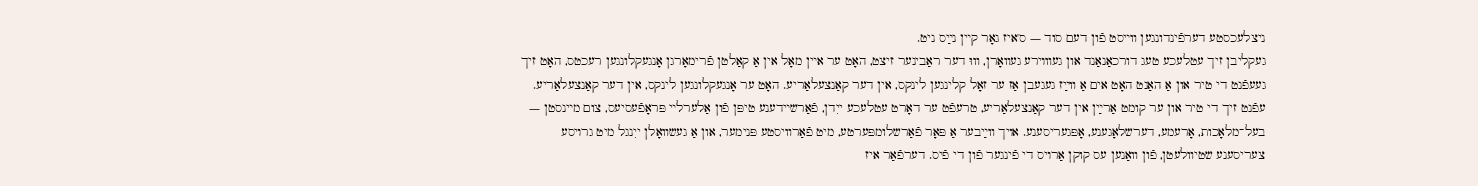ניצלעכסטע דערפֿינדונגען װײסט פֿון דעם סוד ― ס'איז גאָר קײן נײַס ניט.
געקליבן זיך עטלעכע טעג דורכאַנאַנד און געװױרע געװאָרן, װוּ דער ראַבינער זיצט, האָט ער אײן מאָל אין אַ קאַלטן פֿרימאָרגן אָנגעקלונגען רעכטס, האָט זיך געעפֿנט די טיר און אַ האַנט האָט אים אַ װײַז געגעבן אַז ער זאָל קלינגען לינקס, אין דער קאַנצעלאַריע. האָט ער אָנגעקלונגען לינקס, אין דער קאַנצעלאַריע. עפֿנט זיך די טיר און ער קומט אַרײַן אין דער קאַנצעלאַריע, טרעפֿט ער דאָרט עטלעכע ייִדן, פֿאַרשײדענע טיפּן פֿון אַלערלײ פּראָפֿעסיעס, צום מײנסטן ― בעל־מלאָכות, אָרעמע, דערשלאָגענע, אָפּגעריסענע. אױך װײַבער אַ פּאָר פֿאַרשלומפּערטע, מיט פֿאַרװיסטע פּנימער, און אַ געשװאָלן ייִנגל מיט גרױסע צעריסענע שטיװלעטן, פֿון װאַנען עס קוקן אַרױס די פֿינגער פֿון די פֿיס. דערפֿאַר איז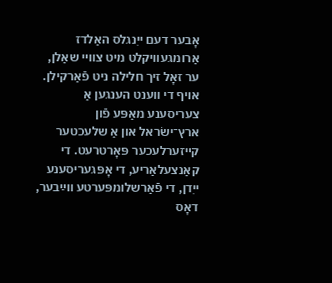אָבער דעם ייִנגלס האַלדז אַרומגעװיקלט מיט צװײ שאַלן, ער זאָל זיך חלילה ניט פֿאַרקילן. אױף די װענט הענגען אַ צעריסענע מאַפּע פֿון ארץ־ישׂראל און אַ שלעכטער קײזערלעכער פּאָרטרעט. די קאַנצעלאַריע, די אָפּגעריסענע ייִדן, די פֿאַרשלומפּערטע װײַבער, דאָס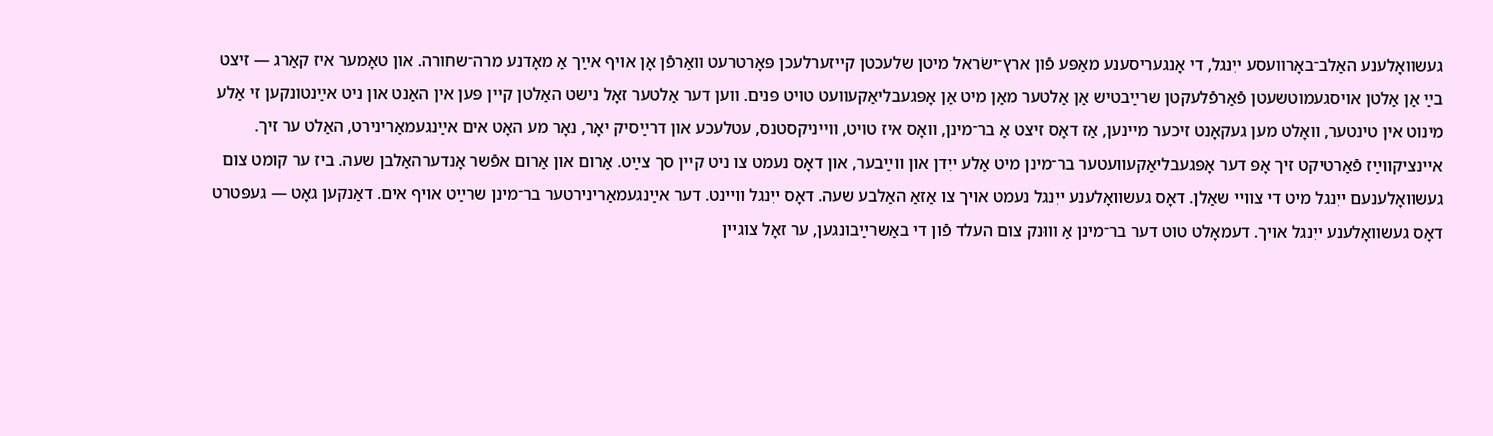געשװאָלענע האַלב־באָרװעסע ייִנגל, די אָנגעריסענע מאַפּע פֿון ארץ־ישׂראל מיטן שלעכטן קײזערלעכן פּאָרטרעט װאַרפֿן אָן אױף אײַך אַ מאָדנע מרה־שחורה. און טאָמער איז קאַרג ― זיצט בײַ אַן אַלטן אױסגעמוטשעטן פֿאַרפֿלעקטן שרײַבטיש אַן אַלטער מאַן מיט אַן אָפּגעבליאַקעװעט טױט פּנים. װען דער אַלטער זאָל נישט האַלטן קײן פּען אין האַנט און ניט אײַנטונקען זי אַלע מינוט אין טינטער, װאָלט מען געקאָנט זיכער מײנען, אַז דאָס זיצט אַ בר־מינן, װאָס איז טױט, װײניקסטנס, עטלעכע און דרײַסיק יאָר, נאָר מע האָט אים אײַנגעמאַרינירט, האַלט ער זיך. אײנציקװײַז פֿאַרטיקט זיך אָפּ דער אָפּגעבליאַקעװעטער בר־מינן מיט אַלע ייִדן און װײַבער, און דאָס נעמט צו ניט קײן סך צײַט. אַרום און אַרום אפֿשר אָנדערהאַלבן שעה. ביז ער קומט צום געשװאָלענעם ייִנגל מיט די צװײ שאַלן. דאָס געשװאָלענע ייִנגל נעמט אױך צו אַזאַ האַלבע שעה. דאָס ייִנגל װײנט. דער אײַנגעמאַרינירטער בר־מינן שרײַט אױף אים. דאַנקען גאָט ― געפּטרט דאָס געשװאָלענע ייִנגל אױך. דעמאָלט טוט דער בר־מינן אַ װוּנק צום העלד פֿון די באַשרײַבונגען, ער זאָל צוגײן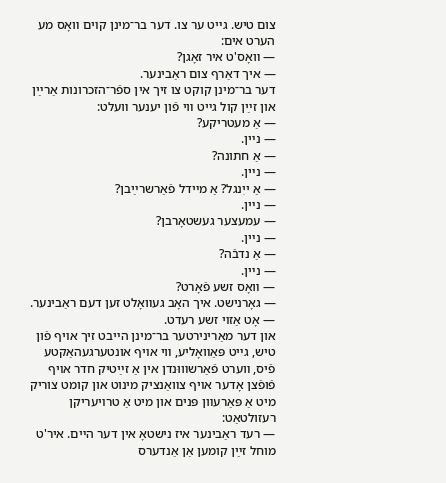צום טיש. גײט ער צו. דער בר־מינן קױם װאָס מע הערט אים:
― װאָס'ט איר זאָגן?
― איך דאַרף צום ראַבינער.
דער בר־מינן קוקט צו זיך אין ספֿר־הזכרונות אַרײַן און זײַן קול גײט װי פֿון יענער װעלט:
― אַ מעטריקע?
― נײן.
― אַ חתונה?
― נײן.
― אַ ייִנגל? אַ מײדל פֿאַרשרײַבן?
― נײן.
― עמעצער געשטאָרבן?
― נײן.
― אַ נדבֿה?
― נײן.
― װאָס זשע פֿאָרט?
― גאָרנישט. איך האָב געװאָלט זען דעם ראַבינער.
― אָט אַזױ זשע רעדט.
און דער מאַרינירטער בר־מינן הײבט זיך אױף פֿון טיש, גײט פּאַװאָליע, װי אױף אונטערגעהאַקטע פֿיס, װערט פֿאַרשװוּנדן אין אַ זײַטיק חדר אױף פֿופֿצן אָדער אױף צװאַנציק מינוט און קומט צוריק מיט אַ פּאַרעװן פּנים און מיט אַ טרױעריקן רעזולטאַט:
― רעד ראַבינער איז נישטאָ אין דער הײם. איר'ט מוחל זײַן קומען אַן אַנדערס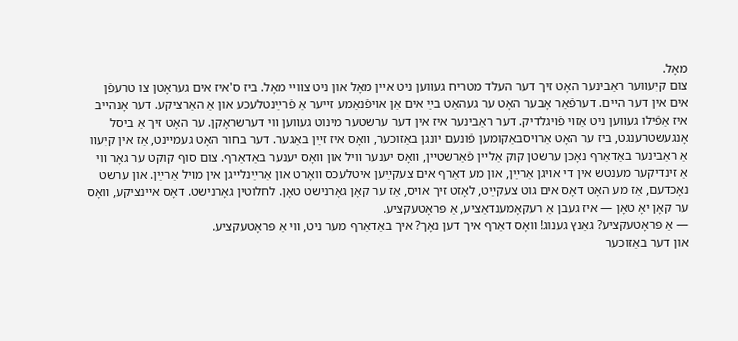מאָל.
צום קיִעװער ראַבינער האָט זיך דער העלד מטריח געװען ניט אײן מאָל און ניט צװײ מאָל. ביז ס'איז אים געראָטן צו טרעפֿן אים אין דער הײם. דערפֿאַר אָבער האָט ער געהאַט בײַ אים אַן אױפֿנאַמע זײער אַ פֿרײַנטלעכע און אַ האַרציקע. דער אָנהײב איז אַפֿילו געװען ניט אַזױ פֿױגלדיק. דער ראַבינער איז אין דער ערשטער מינוט געװען װי דערשראָקן. ער האָט זיך אַ ביסל אָנגעשטרענגט, ביז ער האָט אַרױסבאַקומען פֿונעם יונגן באַזוכער, װאָס איז זײַן באַגער. דער בחור האָט געמײנט, אַז אין קיִעװ אַ ראַבינער באַדאַרף נאָכן ערשטן קוק אַלײן פֿאַרשטײן, װאָס יענער װיל און װאָס יענער באַדאַרף. צום סוף קוקט ער גאָר װי אַ זינדיקער מענטש אין די אױגן אַרײַן, און מע דאַרף אים צעקײַען איטלעכס װאָרט און אַרײַנלײגן אין מױל אַרײַן. און ערשט נאָכדעם, אַז מע האָט דאָס אים גוט צעקײַט, לאָזט זיך אױס, אַז ער קאָן גאָרנישט טאָן. לחלוטין גאָרנישט. דאָס אײנציקע, װאָס ער קאָן יאָ טאָן ― איז געבן אַ רעקאָמענדאַציע, אַ פּראָטעקציע.
― אַ פּראָטעקציע? גאַנץ גענוג! װאָס דאַרף איך דען נאָך? איך באַדאַרף מער ניט, װי אַ פּראָטעקציע.
און דער באַזוכער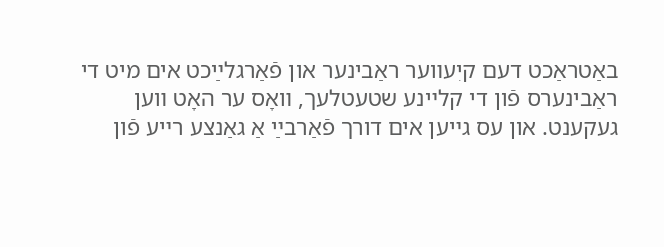באַטראַכט דעם קיִעװער ראַבינער און פֿאַרגלײַכט אים מיט די ראַבינערס פֿון די קלײנע שטעטלעך, װאָס ער האָט װען געקענט. און עס גײען אים דורך פֿאַרבײַ אַ גאַנצע רײע פֿון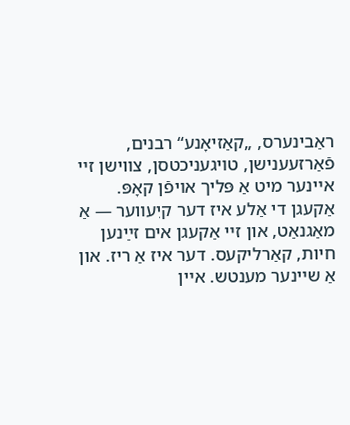ראַבינערס, „קאַזיאָנע“ רבנים, פֿאַרזעענישן, טױגעניכטסן, צװישן זײ אײנער מיט אַ פּליך אױפֿן קאָפּ. אַקעגן די אַלע איז דער קיִעװער ― אַ מאַגנאַט, און זײ אַקעגן אים זײַנען חיות, קאַרליקעס. דער איז אַ ריז. און אַ שײנער מענטש. אײן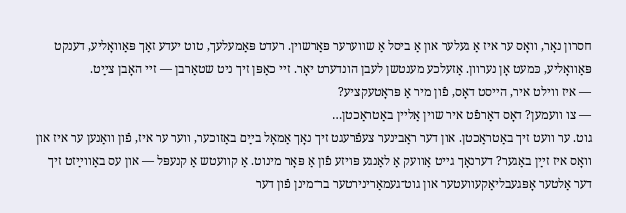חסרון נאָר, װאָס ער איז אַ געלער און אַ ביסל אַ שװערער פּאַרשױן. רעדט פּאַמעלעך, טוט יעדע זאַך פּאַװאָליע, דענקט פּאַװאָליע, כּמעט אָן נערװן. אַזעלכע מענטשן לעבן הונדערט יאָר. זײ כאַפּן זיך ניט שטאַרבן ― זײ האָבן צײַט.
― איז װילט איר, הײסט דאָס, פֿון מיר אַ פּראָטעקציע?
― צו װעמען? דאָס דאַרפֿט איר שױן אַלײן באַטראַכטן…
גוט. ער װעט זיך באַטראַכטן. און דער ראַבינער צעפֿרעגט זיך נאָך אַמאָל בײַם באַזוכער, װער ער איז, פֿון װאַנען ער איז און װאָס איז זײַן באַגער? דערנאָך גײט אַװעק אַ לאַנגע פּױזע פֿון אַ פּאָר מינוט. אַ קװעטש אַ קנעפּל ― און עס באַװײַזט זיך דער אַלטער אָפּגעבליאַקעװעטער און גוט־געמאַרינירטער בר־מינן פֿון דער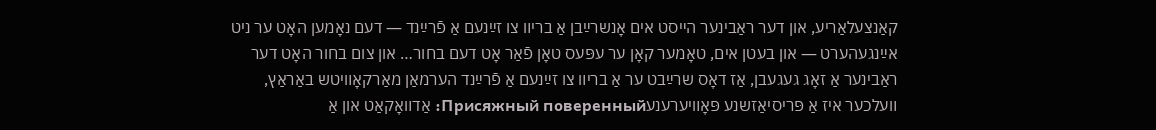קאַנצעלאַריע, און דער ראַבינער הײסט אים אָנשרײַבן אַ בריװ צו זײַנעם אַ פֿרײַנד ― דעם נאָמען האָט ער ניט אײַנגעהערט ― און בעטן אים, טאָמער קאָן ער עפּעס טאָן פֿאַר אָט דעם בחור… און צום בחור האָט דער ראַבינער אַ זאָג געגעבן, אַז דאָס שרײַבט ער אַ בריװ צו זײַנעם אַ פֿרײַנד הערמאַן מאַרקאָװיטש באַראַץ, װעלכער איז אַ פּריסיאַזשנע פּאָװיערענעПрисяжный поверенный: אַדװאָקאַט און אַ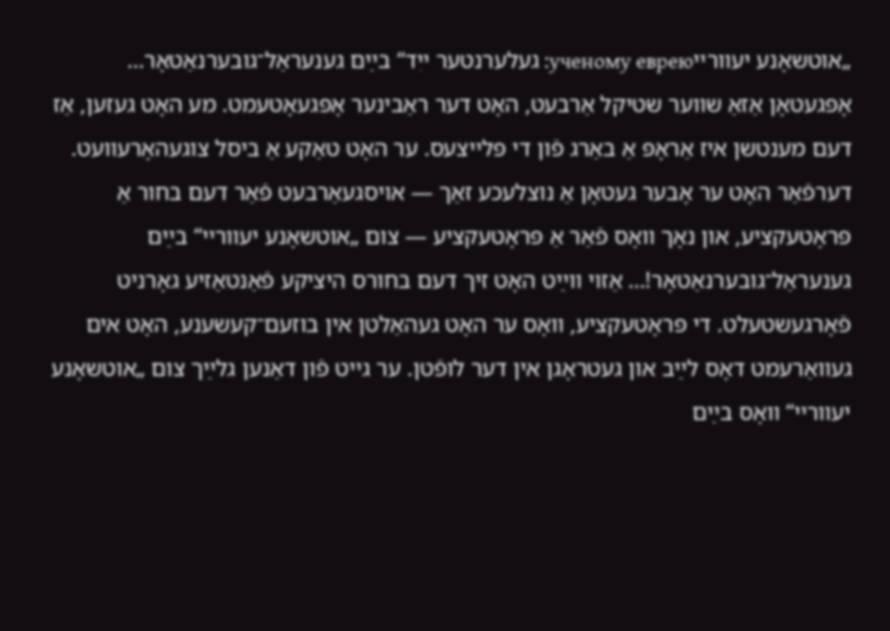„אוטשאָנע יעװרײученому еврею: געלערנטער ייִד“ בײַם גענעראַל־גובערנאַטאָר…
אָפּגעטאָן אַזאַ שװער שטיקל אַרבעט, האָט דער ראַבינער אָפּגעאָטעמט. מע האָט געזען, אַז דעם מענטשן איז אַראָפּ אַ באַרג פֿון די פּלײצעס. ער האָט טאַקע אַ ביסל צוגעהאָרעװעט. דערפֿאַר האָט ער אָבער געטאָן אַ נוצלעכע זאַך ― אױסגעאַרבעט פֿאַר דעם בחור אַ פּראָטעקציע, און נאָך װאָס פֿאַר אַ פּראָטעקציע ― צום „אוטשאָנע יעװרײ“ בײַם גענעראַל־גובערנאַטאָר!… אַזױ װײַט האָט זיך דעם בחורס היציקע פֿאַנטאַזיע גאָרניט פֿאָרגעשטעלט. די פּראָטעקציע, װאָס ער האָט געהאַלטן אין בוזעם־קעשענע, האָט אים געװאַרעמט דאָס לײַב און געטראָגן אין דער לופֿטן. ער גײט פֿון דאַנען גלײַך צום „אוטשאָנע יעװרײ“ װאָס בײַם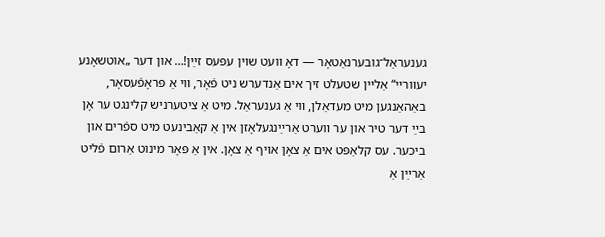גענעראַל־גובערנאַטאָר ― דאָ װעט שױן עפּעס זײַן!… און דער „אוטשאָנע יעװרײ“ אַלײן שטעלט זיך אים אַנדערש ניט פֿאָר, װי אַ פּראָפֿעסאָר, באַהאַנגען מיט מעדאַלן, װי אַ גענעראַל. מיט אַ ציטערניש קלינגט ער אָן בײַ דער טיר און ער װערט אַרײַנגעלאָזן אין אַ קאַבינעט מיט ספֿרים און ביכער. עס קלאַפּט אים אַ צאָן אױף אַ צאָן. אין אַ פּאָר מינוט אַרום פֿליט אַרײַן אַ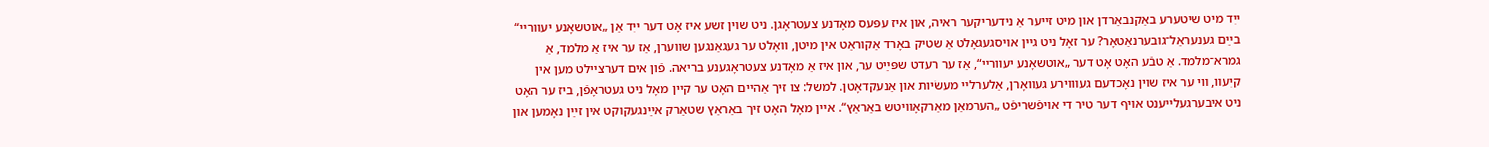ייִד מיט שיטערע באַקנבאַרדן און מיט זײער אַ נידעריקער ראיה, און איז עפּעס מאָדנע צעטראָגן. ניט שױן זשע איז אָט דער ייִד אַן „אוטשאָנע יעװרײ“ בײַם גענעראַל־גובערנאַטאָר? ער זאָל ניט גײן אױסגעגאָלט אַ שטיק באָרד אַקוראַט אין מיטן, װאָלט ער געגאַנגען שװערן, אַז ער איז אַ מלמד, אַ גמרא־מלמד. אַ טבֿע האָט אָט דער „אוטשאָנע יעװרײ“, אַז ער רעדט שפּײַט ער, און איז אַ מאָדנע צעטראָגענע בריאה. פֿון אים דערצײלט מען אין קיִעװ, װי ער איז שױן נאָכדעם געװױרע געװאָרן, אַלערלײ מעשׂיות און אַנעקדאָטן. למשל: צו זיך אַהײם האָט ער קײן מאָל ניט געטראָפֿן, ביז ער האָט ניט איבערגעלײענט אױף דער טיר די אױפֿשריפֿט „הערמאַן מאַרקאָװיטש באַראַץ“. אײן מאָל האָט זיך באַראַץ שטאַרק אײַנגעקוקט אין זײַן נאָמען און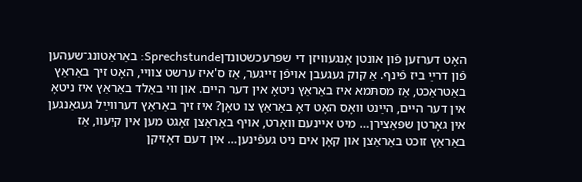האָט דערזען פֿון אונטן אָנגעװיזן די שפּרעכשטונדןSprechstunde: באַראַטונג־שעהען פֿון דרײַ ביז פֿינף. אַ קוק געגעבן אױפֿן זײגער, אַז ס'איז ערשט צװײ, האָט זיך באַראַץ באַטראַכט, אַז מסתּמא איז באַראַץ ניטאָ אין דער הײם. און װי באַלד באַראַץ איז ניטאָ אין דער הײם, הײַנט װאָס האָט דאָ באַראַץ צו טאָן? איז זיך באַראַץ דערװײַל געגאַנגען אין גאָרטן שפּאַצירן… מיט אײנעם װאָרט, אױף באַראַצן זאָגט מען אין קיִעװ, אַז באַראַץ זוכט באַראַצן און קאָן אים ניט געפֿינען… אין דעם דאָזיקן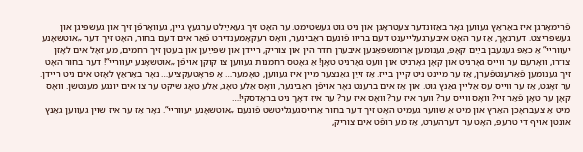פֿרימאָרגן איז באַראַץ געװען גאָר באַזונדער צעטראָגן און ניט גוט געשטימט. ער האָט זיך געאײַלט ערגעץ גײן, געװאָרפֿן זיך און געשפּיגן און געשפּריצט. דערנאָך, אַז ער האָט איבערגעלײענט דעם בריװ פֿונעם ראַבינער, װאָס רעקאָמענדירט פֿאַר אים דעם בחור, האָט זיך דער „אוטשאָנע יעװרײ“ אַ כאַפּ געגעבן בײַם קאָפּ, גענומען אַרומשפּאַנען איבערן חדר הין און צוריק, רײדן און שפּײַען און בעטן זיך רחמים, מע זאָל אים לאָזן צו־רו, װאָרעם ער װײס גאָרניט און קאָן גאָרניט און װעט גאָרניט טאָן! אַ גאָטס רחמנות געװען צו קוקן אױפֿן „אוטשאָנע יעװרײ“! דער בחור האָט זיך גענומען פֿאַרענטפֿערן, אַז ער מײנט ניט קײן בײז. אַז זײַן גאַנצער מײן איז געװען, טאָמער… אַ פּראָטעקציע… נאָר באַראַץ לאָזט אים ניט רײדן. ער זאָגט, אַז ער װײס עס אַלײן גאַנץ גוט. און אַז אים ברענט נאָר אױפֿן ראַבינער, װאָס אַלע טאָג, אַלע טאָג שיקט ער צו אים יונגע מענטשן. װאָס קאָן ער טאָן פֿאַר זײ? װאָס װײס ער? װער איז ער? װאָס איז ער? ער איז דאָך ניט בראָדסקי!…
מיט אַ צעבראָכן האַרץ און מיט אַ שװער געמיט האָט זיך דער בחור אַרױסגעגליטשט פֿונעם „אוטשאָנע יעװרײ“. נאָר אַז ער איז שױן געװען גאַנץ אונטן אױף די טרעפּ, האָט ער דערהערט, אַז מע רופֿט אים צוריק,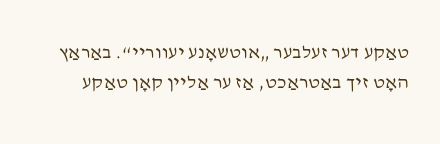טאַקע דער זעלבער „אוטשאָנע יעװרײ“. באַראַץ האָט זיך באַטראַכט, אַז ער אַלײן קאָן טאַקע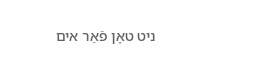ניט טאָן פֿאַר אים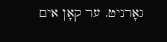גאָרניט. ער קאָן אים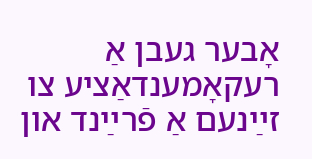אָבער געבן אַ רעקאָמענדאַציע צו זײַנעם אַ פֿרײַנד און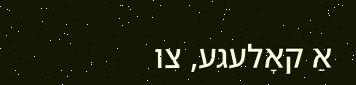אַ קאָלעגע, צו